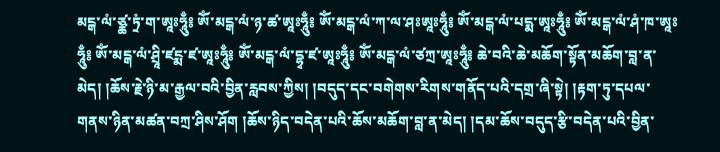མངྒ་ལཾ་ཙྪ་ཏྲཾ་ག་ཨཱཿཧཱུྃ༔ ཨོཾ་མངྒ་ལཾ་ཉ་ཚ་ཨཱཿཧཱུྃ༔ ཨོཾ་མངྒ་ལཾ་ཀ་ལ་ཤཿཨཱཿཧཱུྃ༔ ཨོཾ་མངྒ་ལཾ་པདྨ་ཨཱཿཧཱུྃ༔ ཨོཾ་མངྒ་ལཾ་ཤཾ་ཁ་ཨཱཿཧཱུྃ༔ ཨོཾ་མངྒ་ལཾ་ཤྲཱི་ཛངྨ་ཛ་ཨཱཿཧཱུྃ༔ ཨོཾ་མངྒ་ལཾ་དྷྭ་ཛ་ཨཱཿཧཱུྃ༔ ཨོཾ་མངྒ་ལཾ་ཙཀྲ་ཨཱཿཧཱུྃ༔ ཆེ་བའི་ཆེ་མཆོག་སྟོན་མཆོག་བླ་ན་མེད། །ཆོས་རྗེ་ཉི་མ་རྒྱལ་བའི་བྱིན་རླབས་ཀྱིས། །བདུད་དང་བགེགས་རིགས་གནོད་པའི་དགྲ་ཞི་སྟེ། །རྟག་ཏུ་དཔལ་གནས་ཉིན་མཚན་བཀྲ་ཤིས་ཤོག །ཆོས་ཉིད་བདེན་པའི་ཆོས་མཆོག་བླ་ན་མེད། །དམ་ཆོས་བདུད་རྩི་བདེན་པའི་བྱིན་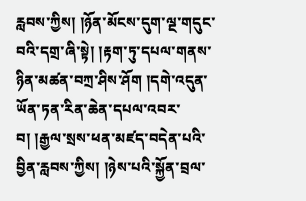རླབས་ཀྱིས། །ཉོན་མོངས་དུག་ལྔ་གདུང་བའི་དགྲ་ཞི་སྟེ། །རྟག་ཏུ་དཔལ་གནས་ཉིན་མཚན་བཀྲ་ཤིས་ཤོག །དགེ་འདུན་ཡོན་ཏན་རིན་ཆེན་དཔལ་འབར་བ། །རྒྱལ་སྲས་ཕན་མཛད་བདེན་པའི་བྱིན་རླབས་ཀྱིས། །ཉེས་པའི་སྐྱོན་བྲལ་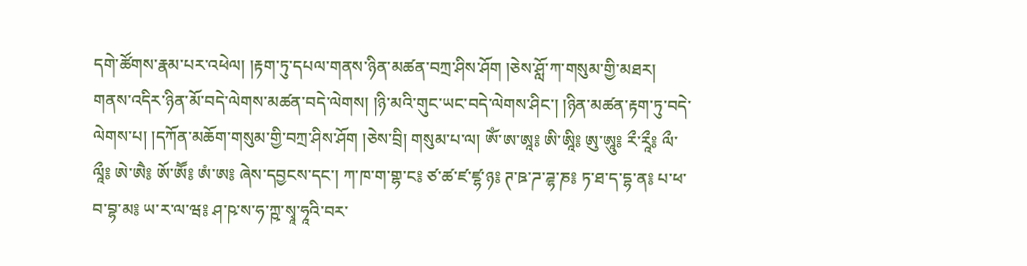དགེ་ཚོགས་རྣམ་པར་འཕེལ། །རྟག་ཏུ་དཔལ་གནས་ཉིན་མཚན་བཀྲ་ཤིས་ཤོག །ཅེས་ཤློ་ཀ་གསུམ་གྱི་མཐར། གནས་འདིར་ཉིན་མོ་བདེ་ལེགས་མཚན་བདེ་ལེགས། །ཉི་མའི་གུང་ཡང་བདེ་ལེགས་ཤིང་། །ཉིན་མཚན་རྟག་ཏུ་བདེ་ལེགས་པ། །དཀོན་མཆོག་གསུམ་གྱི་བཀྲ་ཤིས་ཤོག །ཅེས་བྲི། གསུམ་པ་ལ། ཨོཾ་ཨ་ཨཱ༔ ཨི་ཨཱི༔ ཨུ་ཨཱུ༔ རྀ་རཱྀ༔ ལྀ་ལཱྀ༔ ཨེ་ཨཻ༔ ཨོ་ཨཽ༔ ཨཾ་ཨ༔ ཞེས་དབྱངས་དང་། ཀ་ཁ་ག་གྷ་ང༔ ཙ་ཚ་ཛ་ཛྷ་ཉ༔ ཊ་ཋ་ཌ་ཌྷ་ཎ༔ ཏ་ཐ་ད་དྷ་ན༔ པ་ཕ་བ་བྷ་མ༔ ཡ་ར་ལ་ཝ༔ ཤ་ཥ་ས་ཧ་ཀྵ་སྭཱ་ཧཱའི་བར་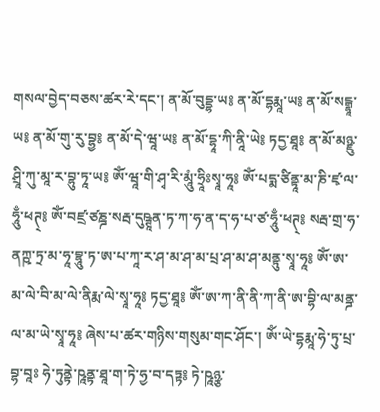གསལ་བྱེད་བཅས་ཚར་རེ་དང་། ན་མོ་བུདྡྷ་ཡ༔ ན་མོ་དྷརྨཱ་ཡ༔ ན་མོ་སངྒྷཱ་ཡ༔ ན་མོ་གུ་རུ་བྷྱ༔ ན་མོ་དེ་ཝཱ་ཡ༔ ན་མོ་དྷཱ་ཀི་ནཱི་ཡེ༔ ཏདྱ་ཐཱ༔ ན་མོ་མཉྫུ་ཤྲཱི་ཀུ་མཱ་ར་བྷུ་ཏཱ་ཡ༔ ཨོཾ་ཝཱ་གི་ཤྭ་རི་མཱུཾ་ཧྲཱིཿསྭཱ་ཧཱ༔ ཨོཾ་པདྨ་ཙིནྟཱ་མ་ཎི་ཛྭ་ལ་ཧཱུྃ་ཕཊ྄༔ ཨོཾ་བཛྲ་ཙཎྜ་སརྦ་དུཥྚཱན་ཏ་ཀ་ཧ་ན་ད་ཧ་པ་ཙ་ཧཱུྃ་ཕཊ྄༔ སརྦ་གྲ་ཧ་ནཀྵ་ཏྲ་མ་ཧཱ་བྷཱུ་ཏ་ཨ་པ་ཀཱ་ར་ཤ་མ་ཤ་མ་པྲ་ཤ་མ་ཤ་མནྟུ་སྭཱ་ཧཱ༔ ཨོཾ་ཨ་མ་ལེ་བི་མ་ལེ་ནིརྨ་ལེ་སྭཱ་ཧཱ༔ ཏདྱ་ཐཱ༔ ཨོཾ་ཨ་ཀ་ནི་ནི་ཀ་ནི་ཨ་བྷི་ལ་མནྜ་ལ་མ་ཡེ་སྭཱ་ཧཱ༔ ཞེས་པ་ཚར་གཉིས་གསུམ་གང་ཤོང་། ཨོཾ་ཡེ་དྷརྨཱ་ཧེ་ཏུ་པྲ་བྷ་བཱཿ ཧེ་ཏུནྟེ་ཥཱནྟ་ཐཱ་ག་ཏེ་ཧྱ་བ་དཏྟ༔ ཏེ་ཥཱཉྩ་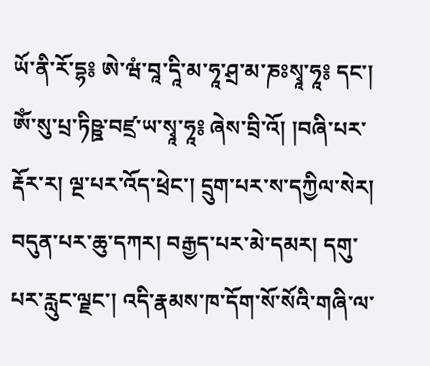ཡོ་ནི་རོ་དྷ༔ ཨེ་ཝཾ་བཱ་དཱི་མ་ཧཱ་ཤྲ་མ་ཎཿསྭཱ་ཧཱ༔ དང་། ཨོཾ་སུ་པྲ་ཏིཥྛ་བཛྲ་ཡ་སྭཱ་ཧཱ༔ ཞེས་བྲི་འོ། །བཞི་པར་རྡོར་ར། ལྔ་པར་འོད་ཕྲེང་། དྲུག་པར་ས་དཀྱིལ་སེར། བདུན་པར་ཆུ་དཀར། བརྒྱད་པར་མེ་དམར། དགུ་པར་རླུང་ལྗང་། འདི་རྣམས་ཁ་དོག་སོ་སོའི་གཞི་ལ་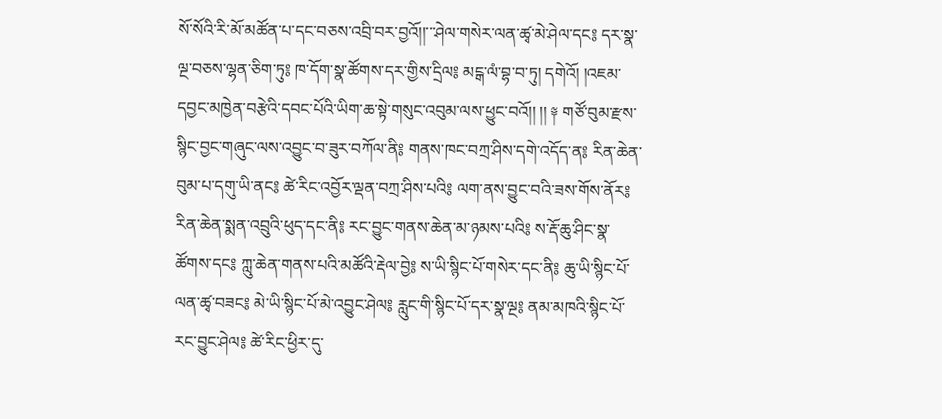སོ་སོའི་རི་མོ་མཚོན་པ་དང་བཅས་འབྲི་བར་བྱའོ།།་་་ཤེལ་གསེར་ལན་ཚྭ་མེ་ཤེལ་དང༔ དར་སྣ་ལྔ་བཅས་ལྷན་ཅིག་ཏུ༔ ཁ་དོག་སྣ་ཚོགས་དར་གྱིས་དྲིལ༔ མངྒ་ལཾ་བྷ་བ་ཏུ། དགེའོ། །འཇམ་དབྱང་མཁྱེན་བརྩེའི་དབང་པོའི་ཡིག་ཆ་སྟེ་གསུང་འབུམ་ལས་ཕྱུང་བའོ།། །། ༈ གཙོ་བུམ་རྫས་སྙིང་བྱང་གཞུང་ལས་འབྱུང་བ་ཟུར་བཀོལ་ནི༔ གནས་ཁང་བཀྲ་ཤིས་དགེ་འདོད་ན༔ རིན་ཆེན་བུམ་པ་དགུ་ཡི་ནང༔ ཚེ་རིང་འབྱོར་ལྡན་བཀྲ་ཤིས་པའི༔ ལག་ནས་བྱུང་བའི་ཟས་གོས་ནོར༔ རིན་ཆེན་སྨན་འབྲུའི་ཕུད་དང་ནི༔ རང་བྱུང་གནས་ཆེན་མ་ཉམས་པའི༔ ས་རྡོ་ཆུ་ཤིང་སྣ་ཚོགས་དང༔ ཀླུ་ཆེན་གནས་པའི་མཚོའི་རྡེལ་བྱེ༔ ས་ཡི་སྙིང་པོ་གསེར་དང་ནི༔ ཆུ་ཡི་སྙིང་པོ་ལན་ཚྭ་བཟང༔ མེ་ཡི་སྙིང་པོ་མེ་འབྱུང་ཤེལ༔ རླུང་གི་སྙིང་པོ་དར་སྣ་ལྔ༔ ནམ་མཁའི་སྙིང་པོ་རང་བྱུང་ཤེལ༔ ཚེ་རིང་ཕྱིར་དུ་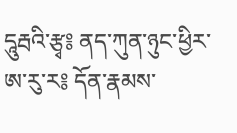དཱུརྦའི་རྩྭ༔ ནད་ཀུན་ཉུང་ཕྱིར་ཨ་རུ་ར༔ དོན་རྣམས་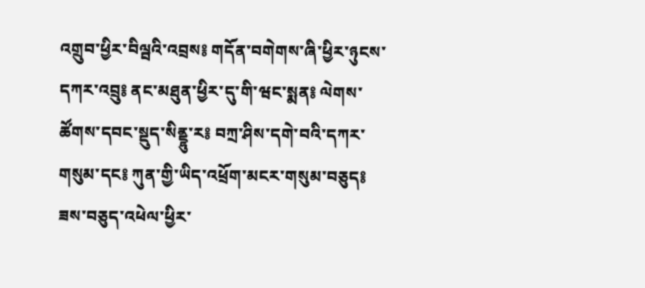འགྲུབ་ཕྱིར་བིལྦའི་འབྲས༔ གདོན་བགེགས་ཞི་ཕྱིར་ཉུངས་དཀར་འབྲུ༔ ནང་མཐུན་ཕྱིར་དུ་གི་ཝང་སྨན༔ ལེགས་ཚོགས་དབང་སྡུད་སིནྡྷུ་ར༔ བཀྲ་ཤིས་དགེ་བའི་དཀར་གསུམ་དང༔ ཀུན་གྱི་ཡིད་འཕྲོག་མངར་གསུམ་བཅུད༔ ཟས་བཅུད་འཕེལ་ཕྱིར་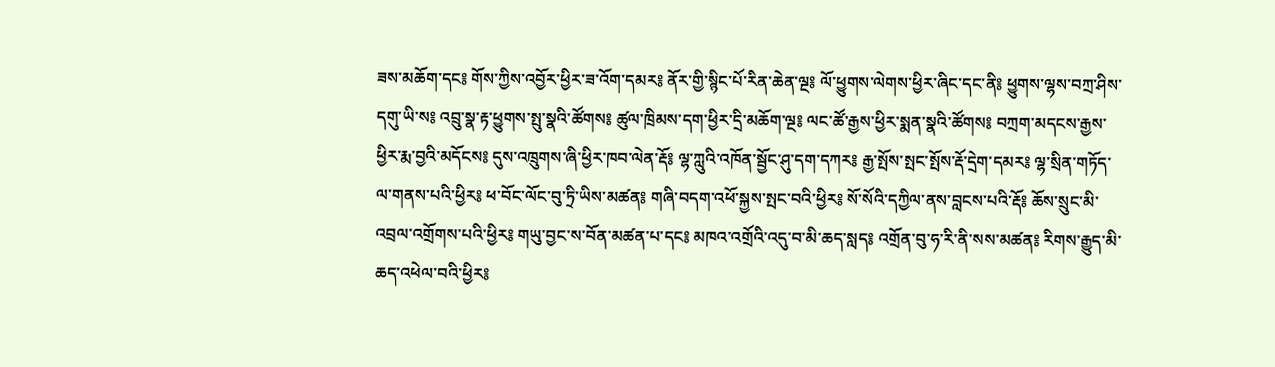ཟས་མཆོག་དང༔ གོས་ཀྱིས་འབྱོར་ཕྱིར་ཟ་འོག་དམར༔ ནོར་གྱི་སྙིང་པོ་རིན་ཆེན་ལྔ༔ ལོ་ཕྱུགས་ལེགས་ཕྱིར་ཞིང་དང་ནི༔ ཕྱུགས་ལྷས་བཀྲ་ཤིས་དགུ་ཡི་ས༔ འབྲུ་སྣ་རྟ་ཕྱུགས་སྤུ་སྣའི་ཚོགས༔ ཚུལ་ཁྲིམས་དག་ཕྱིར་དྲི་མཆོག་ལྔ༔ ལང་ཚོ་རྒྱས་ཕྱིར་སྨན་སྣའི་ཚོགས༔ བཀྲག་མདངས་རྒྱས་ཕྱིར་རྨ་བྱའི་མདོངས༔ དུས་འཁྲུགས་ཞི་ཕྱིར་ཁབ་ལེན་རྡོ༔ ལྷ་ཀླུའི་འཁོན་སྦྱོང་ཤུ་དག་དཀར༔ རྒྱ་སྤོས་སྤང་སྤོས་རྡོ་དྲེག་དམར༔ ལྷ་སྲིན་གཏོད་ལ་གནས་པའི་ཕྱིར༔ ཕ་བོང་ལོང་བུ་ཏྲི་ཡིས་མཚན༔ གཞི་བདག་འཕོ་སྐྱས་སྤང་བའི་ཕྱིར༔ སོ་སོའི་དཀྱིལ་ནས་བླངས་པའི་རྡོ༔ ཆོས་སྲུང་མི་འབྲལ་འགྲོགས་པའི་ཕྱིར༔ གཡུ་བྱང་ས་བོན་མཚན་པ་དང༔ མཁའ་འགྲོའི་འདུ་བ་མི་ཆད་སླད༔ འགྲོན་བུ་ཧ་རི་ནི་སས་མཚན༔ རིགས་རྒྱུད་མི་ཆད་འཕེལ་བའི་ཕྱིར༔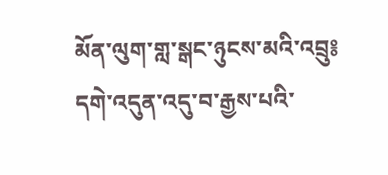མོན་ལུག་གླ་སྒང་ཉུངས་མའི་འབྲུ༔ དགེ་འདུན་འདུ་བ་རྒྱས་པའི་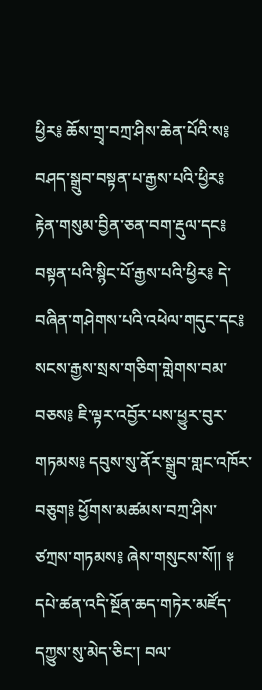ཕྱིར༔ ཆོས་གྲྭ་བཀྲ་ཤིས་ཆེན་པོའི་ས༔ བཤད་སྒྲུབ་བསྟན་པ་རྒྱས་པའི་ཕྱིར༔ རྟེན་གསུམ་བྱིན་ཅན་བག་རྡུལ་དང༔ བསྟན་པའི་སྙིང་པོ་རྒྱས་པའི་ཕྱིར༔ དེ་བཞིན་གཤེགས་པའི་འཕེལ་གདུང་དང༔ སངས་རྒྱས་སྲས་གཅིག་གླེགས་བམ་བཅས༔ ཇི་ལྟར་འབྱོར་པས་ཕྱུར་བུར་གཏམས༔ དབུས་སུ་ནོར་སྒྲུབ་གླང་འཁོར་བཅུག༔ ཕྱོགས་མཚམས་བཀྲ་ཤིས་ཙཀྲས་གཏམས༔ ཞེས་གསུངས་སོ།། ༈ དཔེ་ཚན་འདི་སྔོན་ཆད་གཏེར་མཛོད་དཀྱུས་སུ་མེད་ཅིང་། བལ་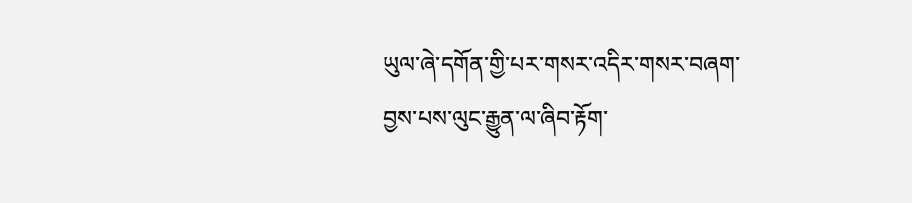ཡུལ་ཞེ་དགོན་གྱི་པར་གསར་འདིར་གསར་བཞག་བྱས་པས་ལུང་རྒྱུན་ལ་ཞིབ་རྟོག་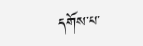དགོས་པ་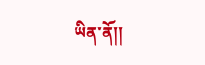ཡིན་ནོ།།